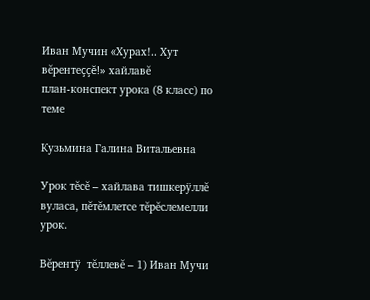Иван Мучин «Хурах!.. Хут вĕрентеççĕ!» хайлавĕ
план-конспект урока (8 класс) по теме

Кузьмина Галина Витальевна

Урок тĕсĕ – хайлава тишкерÿллĕ вуласа, пĕтĕмлетсе тĕрĕслемелли урок.

Вĕрентÿ  тĕллевĕ – 1) Иван Мучи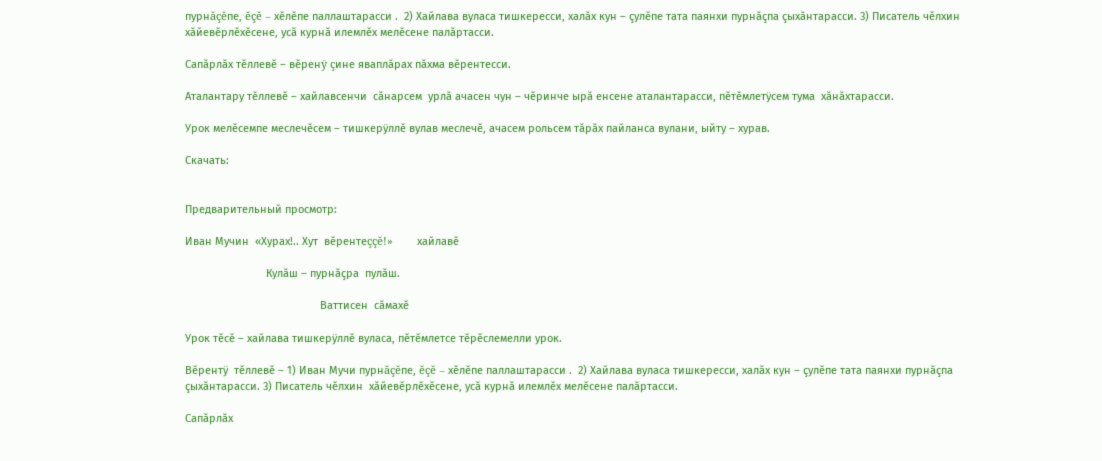пурнăçĕпе, ĕçĕ – хĕлĕпе паллаштарасси .  2) Хайлава вуласа тишкересси, халăх кун – çулĕпе тата паянхи пурнăçпа çыхăнтарасси. 3) Писатель чĕлхин  хăйевĕрлĕхĕсене, усă курнă илемлĕх мелĕсене палăртасси.

Сапăрлăх тĕллевĕ – вĕренÿ çине яваплăрах пăхма вĕрентесси.

Аталантару тĕллевĕ – хайлавсенчи  сăнарсем  урлă ачасен чун – чĕринче ырă енсене аталантарасси, пĕтĕмлетÿсем тума  хăнăхтарасси.

Урок мелĕсемпе меслечĕсем – тишкерÿллĕ вулав меслечĕ, ачасем рольсем тăрăх пайланса вулани, ыйту – хурав.

Скачать:


Предварительный просмотр:

Иван Мучин  «Хурах!.. Хут  вĕрентеççĕ!»        хайлавĕ

                           Кулăш – пурнăçра  пулăш.

                                             Ваттисен  сăмахĕ

Урок тĕсĕ – хайлава тишкерÿллĕ вуласа, пĕтĕмлетсе тĕрĕслемелли урок.

Вĕрентÿ  тĕллевĕ – 1) Иван Мучи пурнăçĕпе, ĕçĕ – хĕлĕпе паллаштарасси .  2) Хайлава вуласа тишкересси, халăх кун – çулĕпе тата паянхи пурнăçпа çыхăнтарасси. 3) Писатель чĕлхин  хăйевĕрлĕхĕсене, усă курнă илемлĕх мелĕсене палăртасси.

Сапăрлăх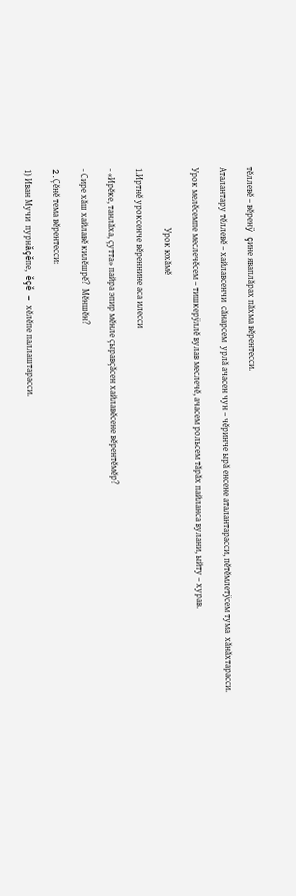тĕллевĕ – вĕренÿ çине яваплăрах пăхма вĕрентесси.

Аталантару тĕллевĕ – хайлавсенчи  сăнарсем  урлă ачасен чун – чĕринче ырă енсене аталантарасси, пĕтĕмлетÿсем тума  хăнăхтарасси.

Урок мелĕсемпе меслечĕсем – тишкерÿллĕ вулав меслечĕ, ачасем рольсем тăрăх пайланса вулани, ыйту – хурав.

                              Урок юхăмĕ

1.Иртнĕ уроксенче вĕреннине аса илесси

- «Ирĕке, танлăха, çутта» пайра эпир мĕнле çыравçăсен хайлавĕсене вĕрентĕмĕр?

- Сире хăш хайлавĕ килĕшрĕ?  Мĕншĕн?

2.Çĕнĕ тема вĕрентесси:

1) Иван Мучи  пурнăçĕпе,  ĕçĕ – хĕлĕпе паллаштарасси.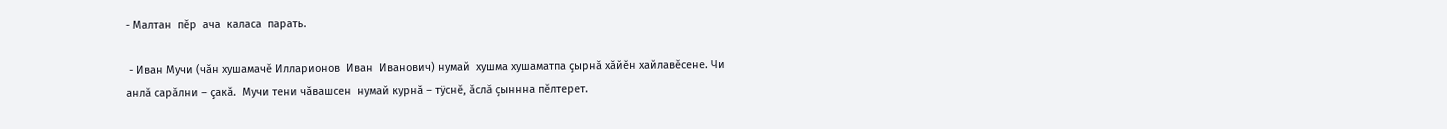- Малтан  пĕр  ача  каласа  парать.

 - Иван Мучи (чăн хушамачĕ Илларионов  Иван  Иванович) нумай  хушма хушаматпа çырнă хăйĕн хайлавĕсене. Чи анлă сарăлни – çакă.  Мучи тени чăвашсен  нумай курнă – тÿснĕ, ăслă çыннна пĕлтерет.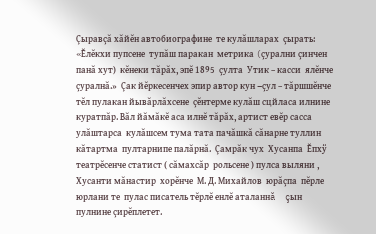Çыравçă хăйĕн автобиографине  те кулăшларах  çырать: «Ĕлĕкхи пупсене  тупăш паракан  метрика (çурални çинчен панă хут)  кĕнеки тăрăх, эпĕ 1895  çулта  Утик – касси  ялĕнче çуралнă.»  Çак йĕркесенчех эпир автор кун –çул – тăршшĕнче тĕл пулакан йывăрлăхсене  çĕнтерме кулăш сцйласа илнине куратпăр. Вăл йăмăкĕ аса илнĕ тăрăх, артист евĕр сасса  улăштарса  кулăшсем тума тата пачăшкă сăнарне туллин  кăтартма  пултарнипе палăрнă.  Çамрăк чух  Хусанпа  Ĕпхÿ  театрĕсенче статист ( сăмахсăр  рольсене ) пулса выляни ,  Хусанти мăнастир  хорĕнче  М. Д. Михайлов  юрăçпа  пĕрле юрлани те  пулас писатель тĕрлĕ енлĕ аталаннă  çын пулнине çирĕплетет.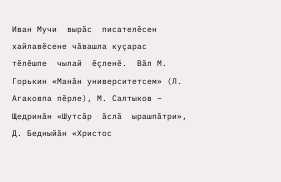Иван Мучи  вырăс  писателĕсен  хайлавĕсене чăвашла куçарас  тĕлĕшпе  чылай  ĕçленĕ.  Вăл М. Горькин «Манăн университетсем» (Л. Агаковпа пĕрле), М. Салтыков – Щедринăн «Шутсăр  ăслă  ырашпăтри», Д. Бедныйăн «Христос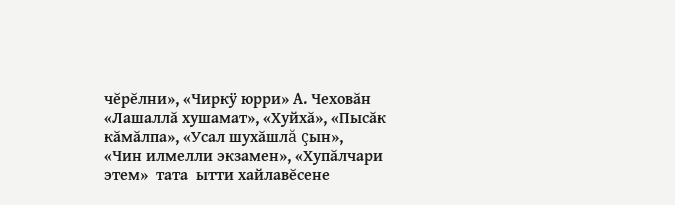чĕрĕлни», «Чиркÿ юрри» А. Чеховăн «Лашаллă хушамат», «Хуйхă», «Пысăк кăмăлпа», «Усал шухăшлă çын»,  «Чин илмелли экзамен», «Хупăлчари  этем»  тата  ытти хайлавĕсене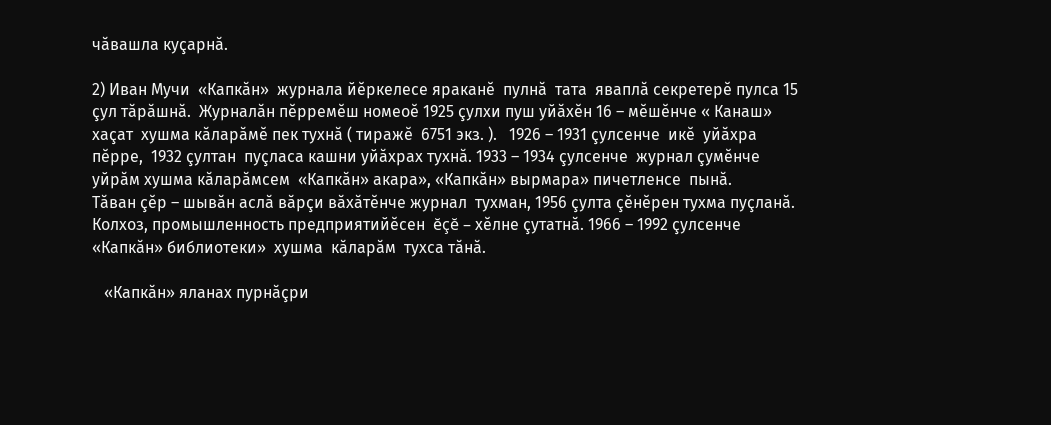чăвашла куçарнă.

2) Иван Мучи  «Капкăн»  журнала йĕркелесе яраканĕ  пулнă  тата  яваплă секретерĕ пулса 15 çул тăрăшнă.  Журналăн пĕрремĕш номеоĕ 1925 çулхи пуш уйăхĕн 16 – мĕшĕнче « Канаш» хаçат  хушма кăларăмĕ пек тухнă ( тиражĕ  6751 экз. ).   1926 – 1931 çулсенче  икĕ  уйăхра  пĕрре,  1932 çултан  пуçласа кашни уйăхрах тухнă. 1933 – 1934 çулсенче  журнал çумĕнче уйрăм хушма кăларăмсем  «Капкăн» акара», «Капкăн» вырмара» пичетленсе  пынă.              Тăван çĕр – шывăн аслă вăрçи вăхăтĕнче журнал  тухман, 1956 çулта çĕнĕрен тухма пуçланă. Колхоз, промышленность предприятийĕсен  ĕçĕ – хĕлне çутатнă. 1966 – 1992 çулсенче  «Капкăн» библиотеки»  хушма  кăларăм  тухса тăнă.

   «Капкăн» яланах пурнăçри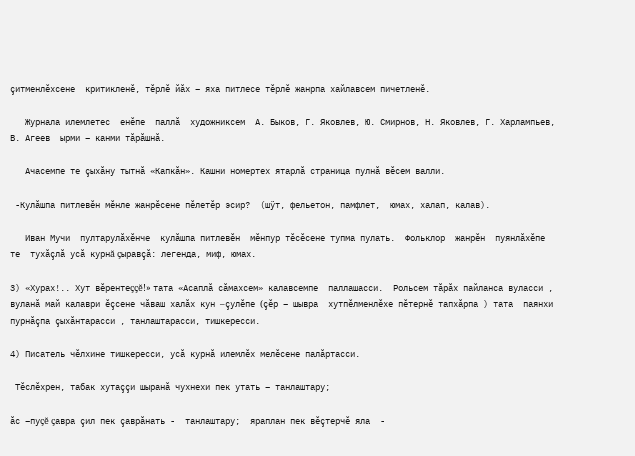çитменлĕхсене  критикленĕ, тĕрлĕ йăх – яха питлесе тĕрлĕ жанрпа хайлавсем пичетленĕ.

   Журнала илемлетес  енĕпе  паллă  художниксем  А. Быков, Г. Яковлев, Ю. Смирнов, Н. Яковлев, Г. Харлампьев, В. Агеев  ырми – канми тăрăшнă.

   Ачасемпе те çыхăну тытнă «Капкăн». Кашни номертех ятарлă страница пулнă вĕсем валли.

 -Кулăшпа питлевĕн мĕнле жанрĕсене пĕлетĕр эсир?  (шÿт, фельетон, памфлет,  юмах, халап, калав).

   Иван Мучи  пултарулăхĕнче  кулăшпа питлевĕн  мĕнпур тĕсĕсене тупма пулать.  Фольклор  жанрĕн  пуянлăхĕпе те  тухăçлă усă курнă çыравçă: легенда, миф, юмах.

3) «Хурах!.. Хут вĕрентеççĕ!» тата «Асаплă сăмахсем» калавсемпе  паллашасси.  Рольсем тăрăх пайланса вуласси , вуланă май калаври ĕçсене чăваш халăх кун –çулĕпе (çĕр – шывра  хутпĕлменлĕхе пĕтернĕ тапхăрпа ) тата  паянхи пурнăçпа çыхăнтарасси , танлаштарасси, тишкересси.

4) Писатель чĕлхине тишкересси, усă курнă илемлĕх мелĕсене палăртасси.

 Тĕслĕхрен, табак хутаççи шыранă чухнехи пек утать – танлаштару;

ăс –пуçĕ çавра çил пек çаврăнать -  танлаштару;  яраплан пек вĕçтерчĕ яла  -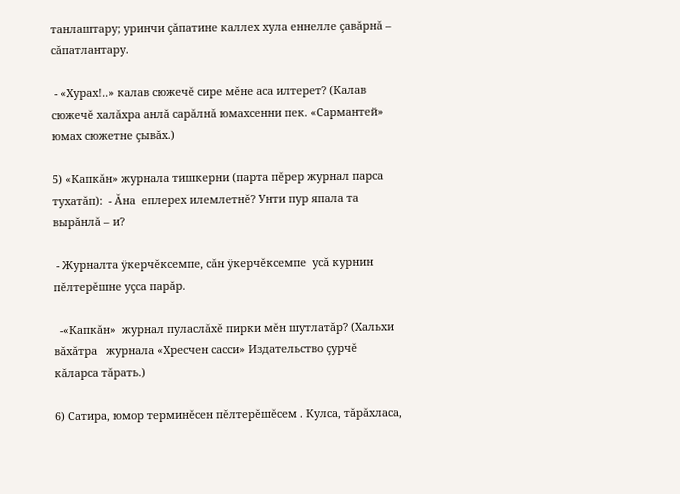танлаштару; уринчи çăпатине каллех хула еннелле çавăрнă – сăпатлантару.

 - «Хурах!..» калав сюжечĕ сире мĕне аса илтерет? (Калав сюжечĕ халăхра анлă сарăлнă юмахсенни пек. «Сармантей» юмах сюжетне çывăх.)

5) «Капкăн» журнала тишкерни (парта пĕрер журнал парса тухатăп):  - Ăна  еплерех илемлетнĕ? Унти пур япала та вырăнлă – и?

 - Журналта ÿкерчĕксемпе, сăн ÿкерчĕксемпе  усă курнин пĕлтерĕшне уçса парăр.

  -«Капкăн»  журнал пуласлăхĕ пирки мĕн шутлатăр? (Хальхи вăхăтра   журнала «Хресчен сасси» Издательство çурчĕ кăларса тăрать.)

6) Сатира, юмор терминĕсен пĕлтерĕшĕсем . Кулса, тăрăхласа,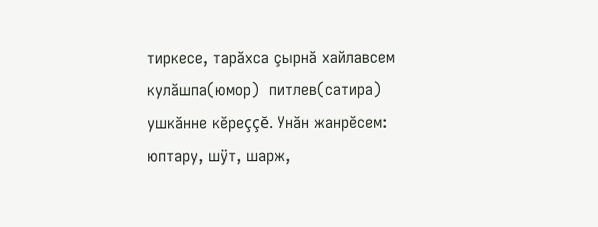тиркесе, тарăхса çырнă хайлавсем кулăшпа(юмор)  питлев(сатира)  ушкăнне кĕреççĕ. Унăн жанрĕсем: юптару, шÿт, шарж,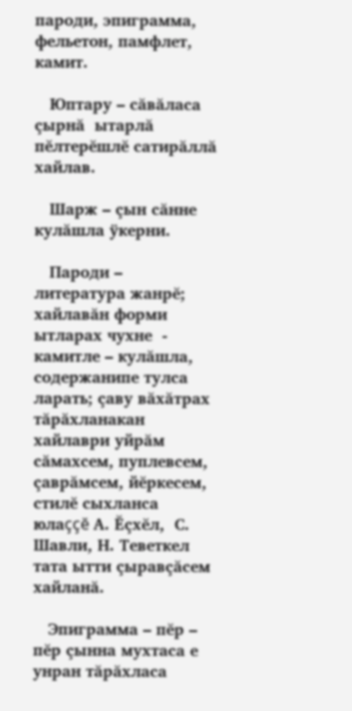пароди, эпиграмма, фельетон, памфлет, камит.

   Юптару – сăвăласа  çырнă  ытарлă пĕлтерĕшлĕ сатирăллă хайлав.

   Шарж – çын сăнне кулăшла ÿкерни.

   Пароди – литература жанрĕ; хайлавăн форми ытларах чухне  - камитле – кулăшла, содержанипе тулса ларать; çаву вăхăтрах тăрăхланакан хайлаври уйрăм сăмахсем, пуплевсем, çаврăмсем, йĕркесем, стилĕ сыхланса юлаççĕ А. Ĕçхĕл,  С. Шавли, Н. Теветкел тата ытти çыравçăсем хайланă.

   Эпиграмма – пĕр – пĕр çынна мухтаса е унран тăрăхласа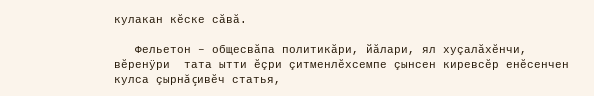кулакан кĕске сăвă.

   Фельетон – общесвăпа политикăри, йăлари, ял хуçалăхĕнчи, вĕренÿри  тата ытти ĕçри çитменлĕхсемпе çынсен киревсĕр енĕсенчен кулса çырнă çивĕч статья,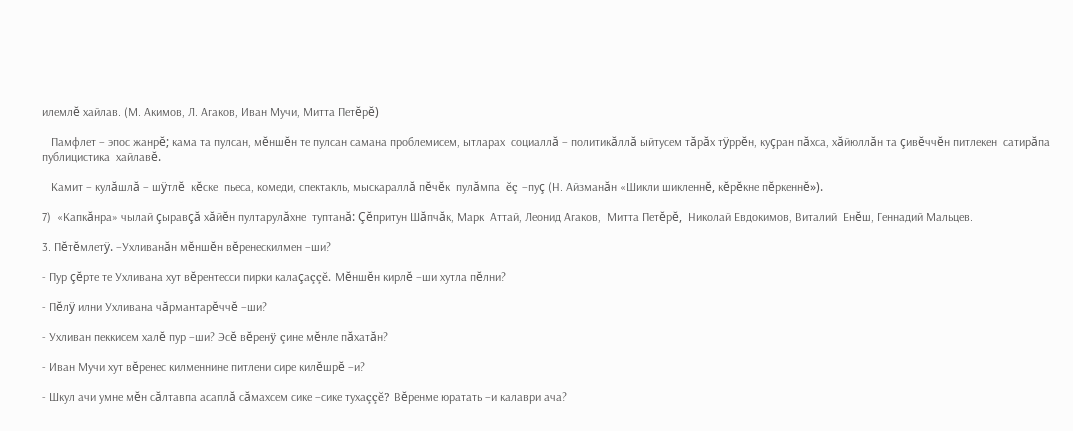илемлĕ хайлав. (М. Акимов, Л. Агаков, Иван Мучи, Митта Петĕрĕ)

   Памфлет – эпос жанрĕ; кама та пулсан, мĕншĕн те пулсан самана проблемисем, ытларах  социаллă – политикăллă ыйтусем тăрăх тÿррĕн, куçран пăхса, хăйюллăн та çивĕччĕн питлекен  сатирăпа публицистика  хайлавĕ.

   Камит – кулăшлă – шÿтлĕ  кĕске  пьеса, комеди, спектакль, мыскараллă пĕчĕк  пулăмпа  ĕç –пуç (Н. Айзманăн «Шикли шикленнĕ, кĕрĕкне пĕркеннĕ»).

7)  «Капкăнра» чылай çыравçă хăйĕн пултарулăхне  туптанă: Çĕпритун Шăпчăк, Марк  Аттай, Леонид Агаков,  Митта Петĕрĕ,  Николай Евдокимов, Виталий  Енĕш, Геннадий Мальцев.

3. Пĕтĕмлетÿ. –Ухливанăн мĕншĕн вĕренескилмен –ши?

- Пур çĕрте те Ухливана хут вĕрентесси пирки калаçаççĕ. Мĕншĕн кирлĕ –ши хутла пĕлни?

- Пĕлÿ илни Ухливана чăрмантарĕччĕ –ши?

- Ухливан пеккисем халĕ пур –ши? Эсĕ вĕренÿ çине мĕнле пăхатăн?

- Иван Мучи хут вĕренес килменнине питлени сире килĕшрĕ –и?

- Шкул ачи умне мĕн сăлтавпа асаплă сăмахсем сике –сике тухаççĕ? Вĕренме юратать –и калаври ача?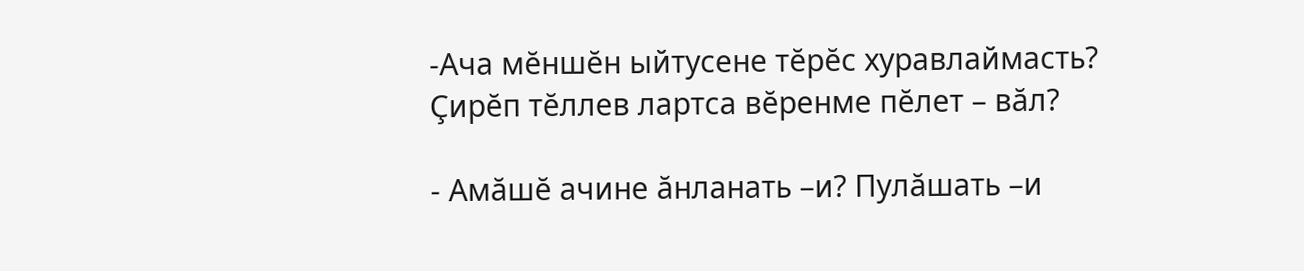-Ача мĕншĕн ыйтусене тĕрĕс хуравлаймасть? Çирĕп тĕллев лартса вĕренме пĕлет – вăл?

- Амăшĕ ачине ăнланать –и? Пулăшать –и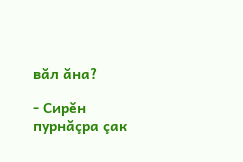вăл ăна?

- Сирĕн пурнăçра çак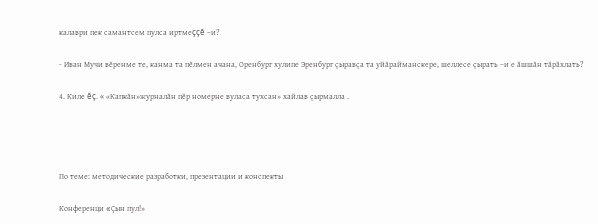калаври пек самантсем пулса иртмеççĕ –и?

- Иван Мучи вĕренме те, канма та пĕлмен ачана, Оренбург хулипе Эренбург çыравçа та уйăрайманскере, шеллесе çырать –и е ăшшăн тăрăхлать?

4. Киле ĕç. « «Капкăн»журналăн пĕр номерне вуласа тухсан» хайлав çырмалла .




По теме: методические разработки, презентации и конспекты

Конференци «Çын пул!»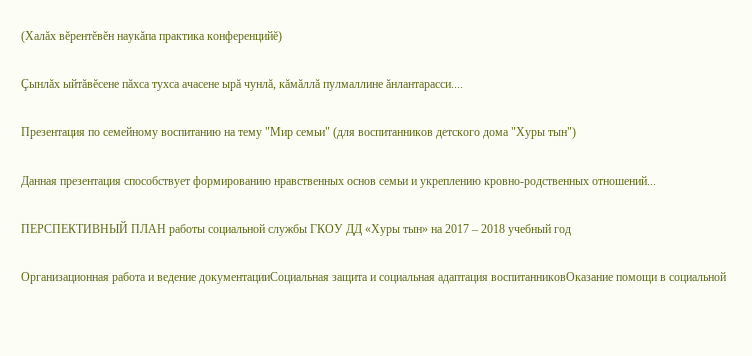(Халăх вĕрентĕвĕн наукăпа практика конференцийĕ)

Çынлăх ыйтăвĕсене пăхса тухса ачасене ырă чунлă, кăмăллă пулмаллине ăнлантарасси....

Презентация по семейному воспитанию на тему "Мир семьи" (для воспитанников детского дома "Хуры тын")

Данная презентация способствует формированию нравственных основ семьи и укреплению кровно-родственных отношений...

ПЕРСПЕКТИВНЫЙ ПЛАН работы социальной службы ГКОУ ДД «Хуры тын» на 2017 – 2018 учебный год

Организационная работа и ведение документацииСоциальная защита и социальная адаптация воспитанниковОказание помощи в социальной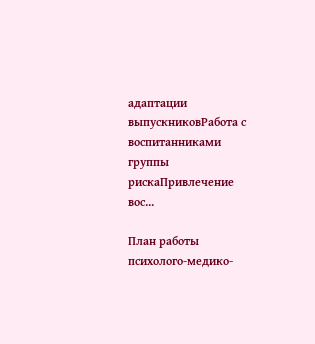адаптации выпускниковРабота с воспитанниками группы рискаПривлечение вос...

План работы психолого-медико-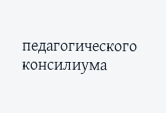педагогического консилиума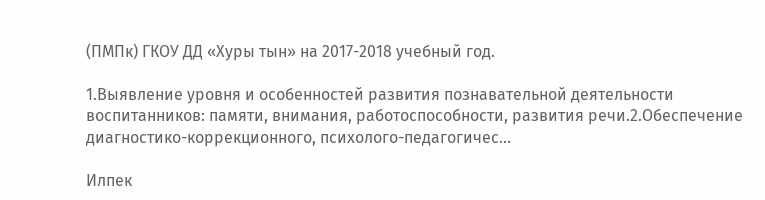(ПМПк) ГКОУ ДД «Хуры тын» на 2017-2018 учебный год.

1.Выявление уровня и особенностей развития познавательной деятельности воспитанников: памяти, внимания, работоспособности, развития речи.2.Обеспечение диагностико-коррекционного, психолого-педагогичес...

Илпек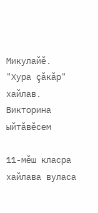Микулайĕ. "Хура çăкăр" хайлав. Викторина ыйтăвĕсем

11-мĕш класра хайлава вуласа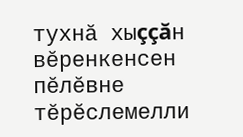тухнă хыççăн вĕренкенсен пĕлĕвне тĕрĕслемелли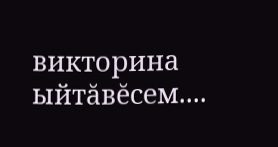викторина ыйтăвĕсем....